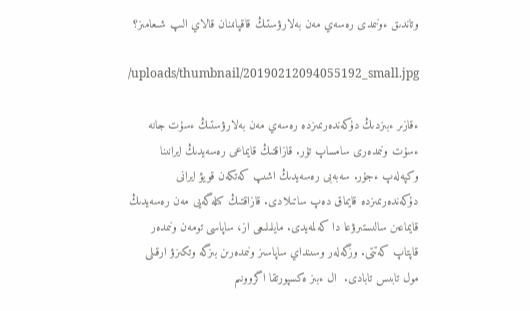وتاندىق ءونىمدى رەسەي مەن بەلارۋستىڭ قاقپانىنان قالاي الىپ شىعامىز؟

/uploads/thumbnail/20190212094055192_small.jpg

ءقازىر ءبىزدىڭ دۇكەندەرىمىزدە رەسەي مەن بەلارۋستىڭ ءسۇت جانە ءسۇت ونىمدەرى سامساپ تۇر. قازاقتىڭ قايماعى رەسەيدىڭ ايرانىنا وكپەلەپ ءجۇر. سەبەبى رەسەيدىڭ اشىپ كەتكەن قويۋ ايرانى دۇكەندەرىمىزدە قايماق دەپ ساتىلادى. قازاقتىڭ كىلەگەيى مەن رەسەيدىڭ قايماعىن سالىستىرۋعا دا كەلمەيدى. مايلىلىعى از، ساپاسى تومەن ونىمدەر قاپتاپ كەتتى. وزگەلەر وسىنداي ساپاسىز ونىمدەرىن بىزگە وتكىزۋ ارقىلى  مول تابىس تابادى.  ال ءبىز ەكسپورتقا اگروونىم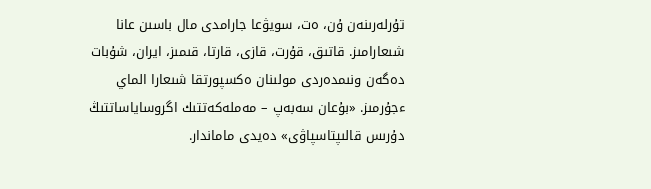تۇرلەرىنەن ۇن، ەت، سويۋعا جارامدى مال باسىن عانا شىعارامىز. قاتىق، قۇرت، قازى، قارتا، قىمىز، ايران، شۇبات دەگەن ونىمدەردى مولىنان ەكسپورتقا شىعارا الماي ءجۇرمىز. «بۇعان سەبەپ – مەملەكەتتىك اگروساياساتتىڭ دۇرىس قالىپتاسپاۋى» دەيدى ماماندار.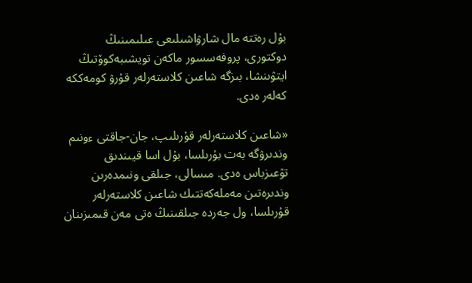بۇل رەتتە مال شارۋاشىلىعى عىلىمىنىڭ دوكتورى، پروفەسسور ماكەن تويشىبەكوۆتىڭ ايتۋىنشا، بىزگە شاعىن كلاستەرلەر قۇرۋ كومەككە كەلەر ەدى.

«شاعىن كلاستەرلەر قۇرىلىپ، جان-جاقتى ءونىم وندىرۋگە بەت بۇرىلسا، بۇل اسا قيىندىق تۋعىزباس ەدى. مىسالى، جىلقى ونىمدەرىن وندىرەتىن مەملەكەتتىك شاعىن كلاستەرلەر قۇرىلسا، ول جەردە جىلقىنىڭ ەتى مەن قىمىزىنان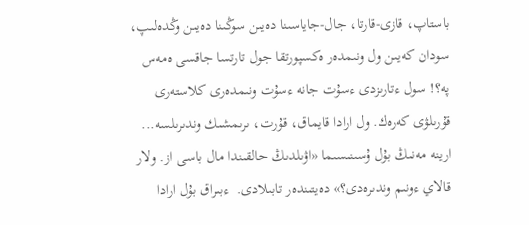باستاپ، قازى-قارتا، جال-جاياسىنا دەيىن سوڭىنا دەيىن وڭدەلىپ، سودان كەيىن ول ونىمدەر ەكسپورتقا جول تارتسا جاقسى ەمەس پە؟! سول ءتارىزدى ءسۇت جانە ءسۇت ونىمدەرى كلاستەرى قۇرىلۋى كەرەك. ول ارادا قايماق، قۇرت، ىرىمشىك وندىرىلسە... ارينە مەنىڭ بۇل ۇسىنىسىما «اۋىلدىڭ حالقىندا مال باسى از. ولار قالاي ءونىم وندىرەدى؟» دەيتىندەر تابىلادى.  ءبىراق بۇل ارادا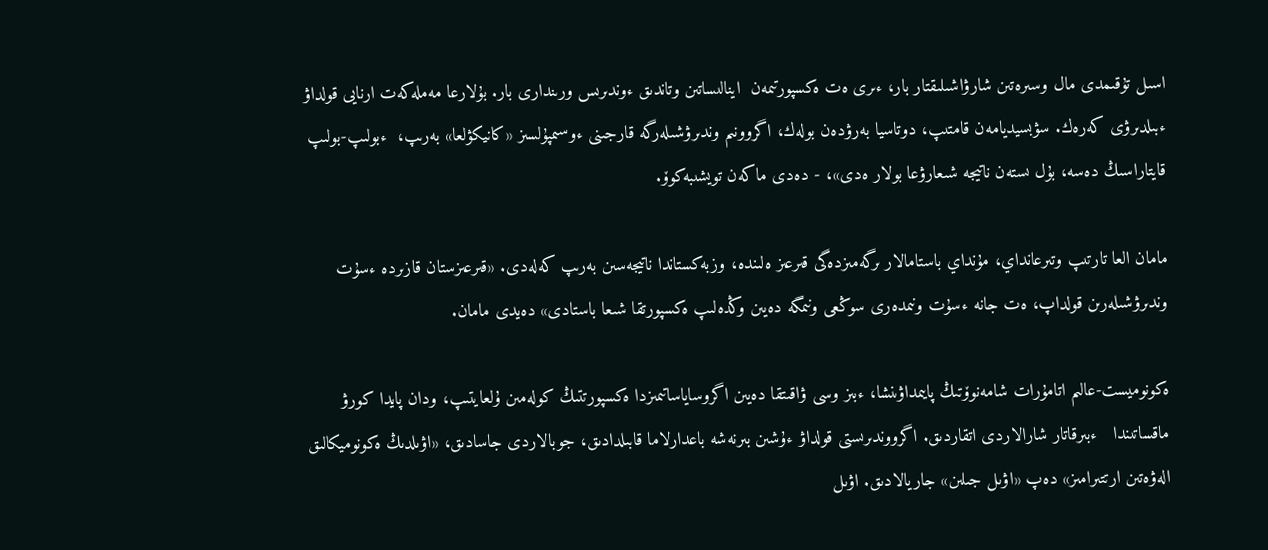اسىل تۇقىمدى مال وسىرەتىن شارۋاشىلىقتار بار، ءىرى ەت ەكسپورتىمەن  اينالىساتىن وتاندىق ءوندىرىس ورىندارى بار. بۇلارعا مەملەكەت ارنايى قولداۋ ءبىلدىرۋى كەرەك. سۋبسيديامەن قامتىپ، دوتاسيا بەرۋدەن بولەك، اگروونىم وندىرۋشىلەرگە قارجىنى ءوسىمپۇلسىز «كانيكۋلعا» بەرىپ،  ءبولىپ-بولىپ قايتاراسىڭ دەسە، بۇل ىستەن ناتيجە شىعارۋعا بولار ەدى»، - دەدى ماكەن تويشىبەكوۆ.

مامان العا تارتىپ وتىرعانداي، مۇنداي باستامالار ىرگەمىزدەگى قىرعىز ەلىندە، وزبەكستاندا ناتيجەسىن بەرىپ كەلەدى. «قىرعىزستان قازىردە ءسۇت وندىرۋشىلەرىن قولداپ، ەت جانە ءسۇت ونىمدەرى سوڭعى ونىمگە دەيىن وڭدەلىپ ەكسپورتقا شىعا باستادى» دەيدى مامان.

ەكونوميست-عالىم اتامۇرات شامەنوۆتىڭ پايىمداۋىنشا، ءبىز وسى ۋاقىتقا دەيىن اگروساياساتىمىزدا ەكسپورتتىڭ كولەمىن ۇلعايتىپ، ودان پايدا كورۋ ماقساتىندا   ءبىرقاتار شارالاردى اتقاردىق. اگرووندىرىستى قولداۋ ءۇشىن بىرنەشە باعدارلاما قابىلدادىق، جوبالاردى جاسادىق، «اۋىلدىڭ ەكونوميكالىق الەۋەتىن ارتتىرامىز» دەپ «اۋىل جىلىن» جاريالادىق. اۋىل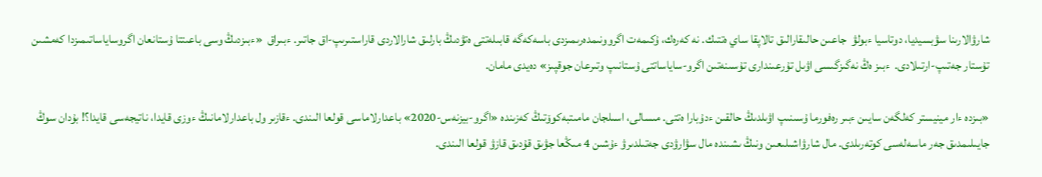شارۋالارىنا سۋبسيديا، دوتاسيا ءبولۋ  جاعىن حالىقارالىق تالاپقا ساي ەتتىك. نە كەرەك، ۇكىمەت اگروونىمدەرىمىزدى باسەكەگە قابىلەتتى ەتۋدىڭ بارلىق شارالاردى قاراستىرىپ-اق جاتىر. ءبىراق  «ءبىزدىڭ وسى باعىتتا ۇستانعان اگروساياساتىمىزدا كەمشىن تۇستار جەتىپ-ارتىلادى.  ءبىز ەڭ نەگىزگىسى اۋىل تۇرعىندارى تۇسىنەتىن اگرو-ساياساتتى ۇستانىپ وتىرعان جوقپىز» دەيدى مامان.

«بىزدە ءار مينيستر كەلگەن سايىن ءبىر رەفورما ۇسىنىپ اۋىلدىڭ حالقىن ءدۇبارا ەتتى. مىسالى، اسىلجان مامىتبەكوۆتىڭ كەزىندە «اگرو-بيزنەس-2020» باعدارلاماسى قولعا الىندى. ءقازىر ول باعدارلامانىڭ ءوزى قايدا، ناتيجەسى قايدا؟! بۇدان سوڭ جايىلىمدىق جەر ماسەلەسى كوتەرىلدى. مال شارۋاشىلىعىن ونىڭ ىشىندە مال سۋارۋدى جەتىلدىرۋ ءۇشىن 4 مىڭعا جۋىق قۇدىق قازۋ قولعا الىندى.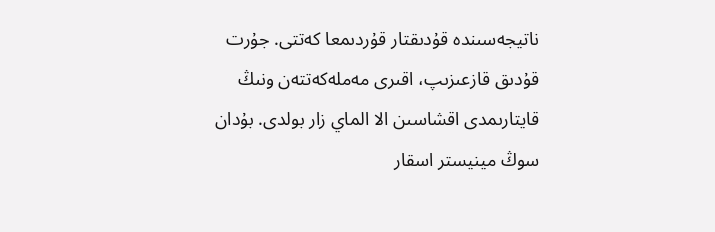ناتيجەسىندە قۇدىقتار قۇردىمعا كەتتى. جۇرت قۇدىق قازعىزىپ، اقىرى مەملەكەتتەن ونىڭ قايتارىمدى اقشاسىن الا الماي زار بولدى. بۇدان سوڭ مينيستر اسقار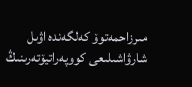مىرزاحمەتوۆ كەلگەندە اۋىل شارۋاشىلىعى كووپەراتيۆتەرىنىڭ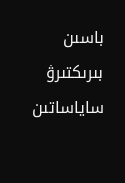باسىن بىرىكتىرۋ ساياساتىن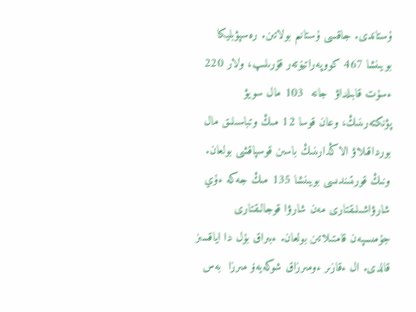ۇستاندى. جاقسى ۇستانىم بولاتىن. رەسپۋبليكا بويىنشا 467 كووپەراتيۆتەر قۇرىلىپ، ولار 220 ءسۇت قابىلداۋ  جانە  103 مال سويۋ پۋنكتەرىنىڭ، وعان قوسا 12 مىڭ وتباسىلىق مال بورداقىلاۋ الاڭدارىنىڭ باسىن قوسپاقشى بولعان. ونىڭ قورىتىندىسى بويىنشا 135 مىڭ جەكە ءۇي شارۋاشىلىقتارى مەن شارۋا قوجالىقتارى جۇمىسپەن قامتىلاتىن بولعان. ءبىراق بۇل دا اياقسىز قالدى. ال ءقازىر ءومىرزاق شوكەيەۆ مىرزا  بەس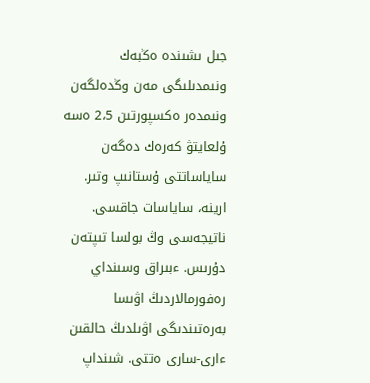جىل ىشىندە ەڭبەك ونىمدىلىگى مەن وڭدەلگەن ونىمدەر ەكسپورتىن 2،5 ەسە ۇلعايتۋ كەرەك دەگەن ساياساتتى ۇستانىپ وتىر. ارينە، ساياسات جاقسى. ناتيجەسى وڭ بولسا تىپتەن دۇرىس. ءبىراق وسىنداي رەفورمالاردىڭ اۋىسا بەرەتىندىگى اۋىلدىڭ حالقىن ءارى-سارى ەتتى. شىنداپ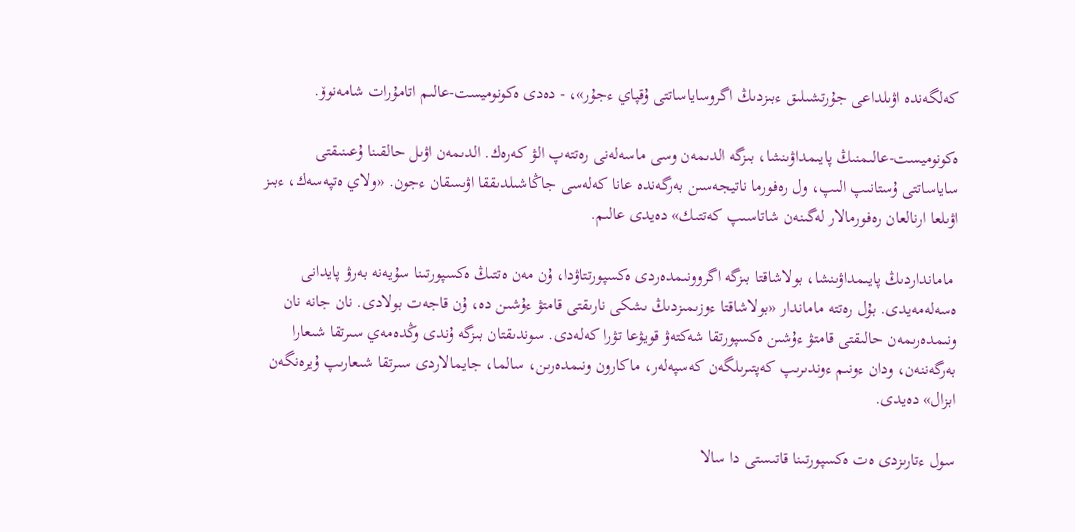كەلگەندە اۋىلداعى جۇرتشىلىق ءبىزدىڭ اگروساياساتتى ۇقپاي ءجۇر»، - دەدى ەكونوميست-عالىم اتامۇرات شامەنوۆ.

ەكونوميست-عالىمنىڭ پايىمداۋىنشا، بىزگە الدىمەن وسى ماسەلەنى رەتتەپ الۋ كەرەك. الدىمەن اۋىل حالقىنا ۇعىنىقتى ساياساتتى ۇستانىپ الىپ، ول رەفورما ناتيجەسىن بەرگەندە عانا كەلەسى جاڭاشىلدىققا اۋىسقان ءجون. «ولاي ەتپەسەك، ءبىز اۋىلعا ارنالعان رەفورمالار لەگىنەن شاتاسىپ كەتتىك» دەيدى عالىم.

 مامانداردىڭ پايىمداۋىنشا، بولاشاقتا بىزگە اگروونىمدەردى ەكسپورتتاۋدا، ۇن مەن ەتتىڭ ەكسپورتىنا سۇيەنە بەرۋ پايدانى ەسەلەمەيدى. بۇل رەتتە ماماندار «بولاشاقتا ءوزىمىزدىڭ ىشكى نارىقتى قامتۋ ءۇشىن دە، ۇن قاجەت بولادى. نان جانە نان ونىمدەرىمەن حالىقتى قامتۋ ءۇشىن ەكسپورتقا شەكتەۋ قويۋعا تۋرا كەلەدى. سوندىقتان بىزگە ۇندى وڭدەمەي سىرتقا شىعارا بەرگەننەن، ودان ءونىم ءوندىرىپ كەپتىرىلگەن كەسپەلەر، ماكارون ونىمدەرىن، سالما، جايمالاردى سىرتقا شىعارىپ ۇيرەنگەن ابزال» دەيدى.

سول ءتارىزدى ەت ەكسپورتىنا قاتىستى دا سالا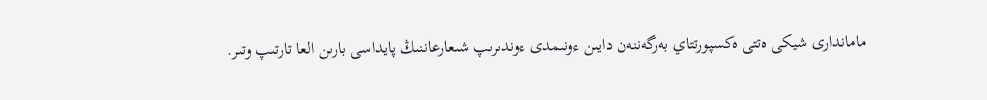ماماندارى شيكى ەتتى ەكسپورتتاي بەرگەننەن دايىن ءونىمدى ءوندىرىپ شىعارعاننىڭ پايداسى بارىن العا تارتىپ وتىر.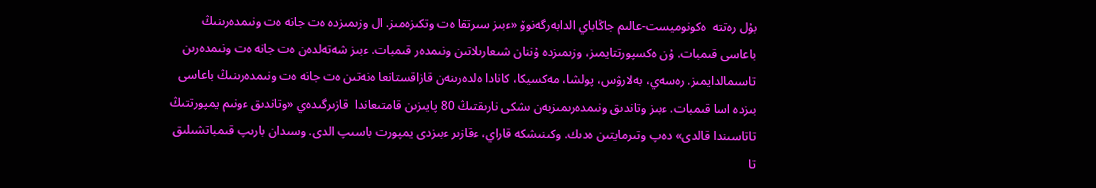بۇل رەتتە  ەكونوميست-عالىم جاڭاباي الدابەرگەنوۆ «ءبىز سىرتقا ەت وتكىزەمىز. ال وزىمىزدە ەت جانە ەت ونىمدەرىنىڭ باعاسى قىمبات. ۇن ەكسپورتتايمىز، وزىمىزدە ۇننان شىعارىلاتىن ونىمدەر قىمبات. ءبىز شەتەلدەن ەت جانە ەت ونىمدەرىن تاسىمالدايمىز. رەسەي، بەلارۋس، پولشا، مەكسيكا، كانادا ەلدەرىنەن قازاقستانعا ەنەتىن ەت جانە ەت ونىمدەرىنىڭ باعاسى بىزدە اسا قىمبات. ءبىز وتاندىق ونىمدەرىمىزبەن ىشكى نارىقتىڭ 80 پايىزىن قامتىعاندا  قازىرگىدەي «وتاندىق ءونىم يمپورتتىڭ تاتاسىندا قالدى» دەپ وتىرمايتىن ەدىك. وكىنىشكە قاراي، ءقازىر ءبىزدى يمپورت باسىپ الدى. وسىدان بارىپ قىمباتشىلىق تا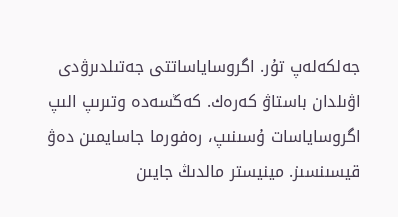جەلكەلەپ تۇر. اگروساياساتتى جەتىلدىرۋدى اۋىلدان باستاۋ كەرەك. كەڭسەدە وتىرىپ الىپ اگروساياسات ۇسىنىپ، رەفورما جاسايمىن دەۋ قيسىنسىز. مينيستر مالدىڭ جايىن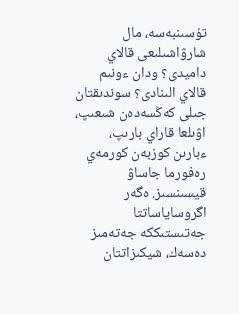تۇسىنبەسە، مال شارۋاشىلىعى قالاي داميدى؟ ودان ءونىم قالاي الىنادى؟ سوندىقتان جىلى كەڭسەدەن شىعىپ، اۋىلعا قاراي بارىپ، ءبارىن كوزبەن كورمەي رەفورما جاساۋ قيسىنسىز. ەگەر اگروساياساتتا جەتىستىككە جەتەمىز دەسەك، شيكىزاتتان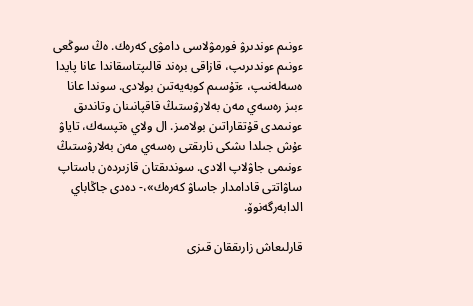ءونىم ءوندىرۋ فورمۋلاسى دامۋى كەرەك. ەڭ سوڭعى ءونىم ءوندىرىپ، قازاقى برەند قالىپتاسقاندا عانا پايدا ەسەلەنىپ، ءتۇسىم كوبەيەتىن بولادى. سوندا عانا ءبىز رەسەي مەن بەلارۋستىڭ قاقپانىنان وتاندىق ءونىمدى قۇتقاراتىن بولامىز. ال ولاي ەتپسەك، تاياۋ ءۇش جىلدا ىشكى نارىقتى رەسەي مەن بەلارۋستىڭ ءونىمى جاۋلاپ الادى. سوندىقتان قازىردەن باستاپ ساۋاتتى قادامدار جاساۋ كەرەك»،- دەدى جاڭاباي الدابەرگەنوۆ.

قارلىعاش زارىققان قىزى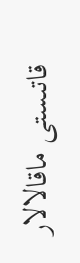قاتىستى ماقالالار